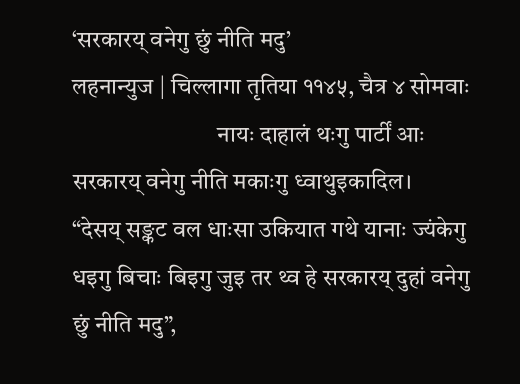‘सरकारय् वनेगु छुं नीति मदु’
लहनान्युज | चिल्लागा तृतिया ११४५, चैत्र ४ सोमवाः
                              नायः दाहालं थःगु पार्टीं आः सरकारय् वनेगु नीति मकाःगु ध्वाथुइकादिल।
“देसय् सङ्कट वल धाःसा उकियात गथे यानाः ज्यंकेगु धइगु बिचाः बिइगु जुइ तर थ्व हे सरकारय् दुहां वनेगु छुं नीति मदु”,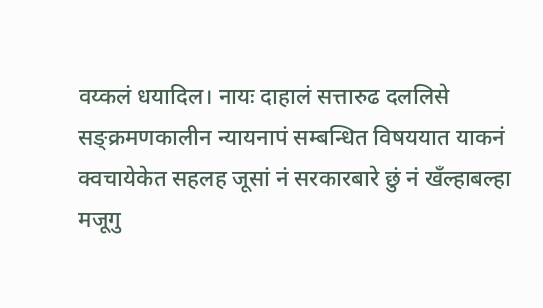वय्कलं धयादिल। नायः दाहालं सत्तारुढ दललिसे सङ्क्रमणकालीन न्यायनापं सम्बन्धित विषययात याकनं क्वचायेकेत सहलह जूसां नं सरकारबारे छुं नं खँल्हाबल्हा मजूगु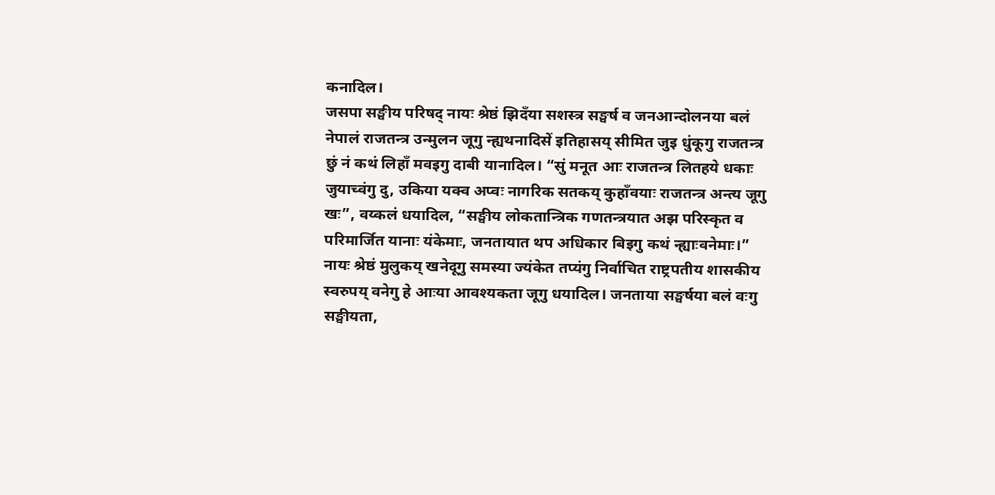कनादिल।
जसपा सङ्घीय परिषद् नायः श्रेष्ठं झिदँया सशस्त्र सङ्घर्ष व जनआन्दोलनया बलं नेपालं राजतन्त्र उन्मुलन जूगु न्ह्यथनादिसें इतिहासय् सीमित जुइ धुंकूगु राजतन्त्र छुं नं कथं लिहाँ मवइगु दाबी यानादिल। “सुं मनूत आः राजतन्त्र लितहये धकाः जुयाच्वंगु दु, उकिया यक्व अप्वः नागरिक सतकय् कुहाँवयाः राजतन्त्र अन्त्य जूगु खः”, वय्कलं धयादिल, “सङ्घीय लोकतान्त्रिक गणतन्त्रयात अझ परिस्कृत व परिमार्जित यानाः यंकेमाः, जनतायात थप अधिकार बिइगु कथं न्ह्याःवनेमाः।”
नायः श्रेष्ठं मुलुकय् खनेदूगु समस्या ज्यंकेत तप्यंगु निर्वाचित राष्ट्रपतीय शासकीय स्वरुपय् वनेगु हे आःया आवश्यकता जूगु धयादिल। जनताया सङ्घर्षया बलं वःगु सङ्घीयता,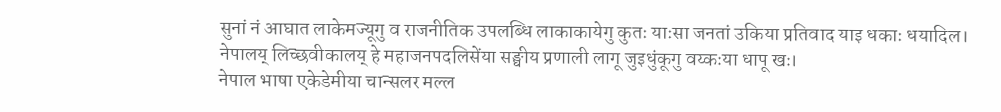सुनां नं आघात लाकेमज्यूगु व राजनीतिक उपलब्धि लाकाकायेगु कुतः याःसा जनतां उकिया प्रतिवाद याइ धकाः धयादिल। नेपालय् लिच्छवीकालय् हे महाजनपदलिसेंया सङ्घीय प्रणाली लागू जुइधुंकूगु वय्कःया धापू खः।
नेपाल भाषा एकेडेमीया चान्सलर मल्ल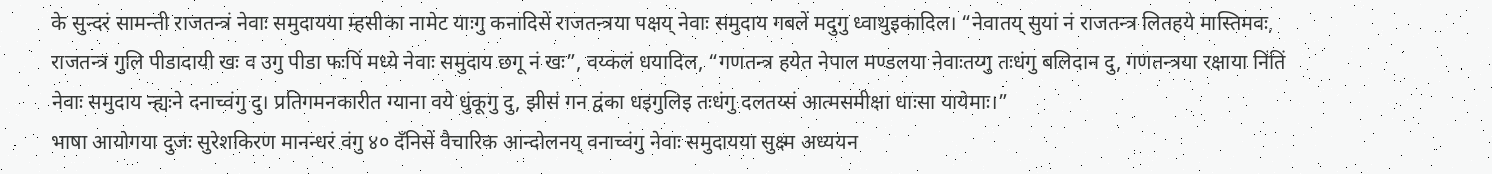के सुन्दरं सामन्ती राजतन्त्रं नेवाः समुदायया म्हसीका नामेट याःगु कनादिसें राजतन्त्रया पक्षय् नेवाः समुदाय गबलें मदुगु ध्वाथुइकादिल। “नेवातय् सुयां नं राजतन्त्र लितहये मास्तिमवः, राजतन्त्र गुलि पीडादायी खः व उगु पीडा फःपिं मध्ये नेवाः समुदाय छगू नं खः”, वय्कलं धयादिल, “गणतन्त्र हयेत नेपाल मण्डलया नेवाःतय्गु तःधंगु बलिदान दु, गणतन्त्रया रक्षाया निंतिं नेवाः समुदाय न्ह्यःने दनाच्वंगु दु। प्रतिगमनकारीत ग्याना वये धुंकूगु दु, झीसं गन द्वंका धइगुलिइ तःधंगु दलतय्सं आत्मसमीक्षा धाःसा यायेमाः।”
भाषा आयोगया दुजः सुरेशकिरण मानन्धरं वंगु ४० दँनिसें वैचारिक आन्दोलनय् वनाच्वंगु नेवाः समुदायया सुक्ष्म अध्ययन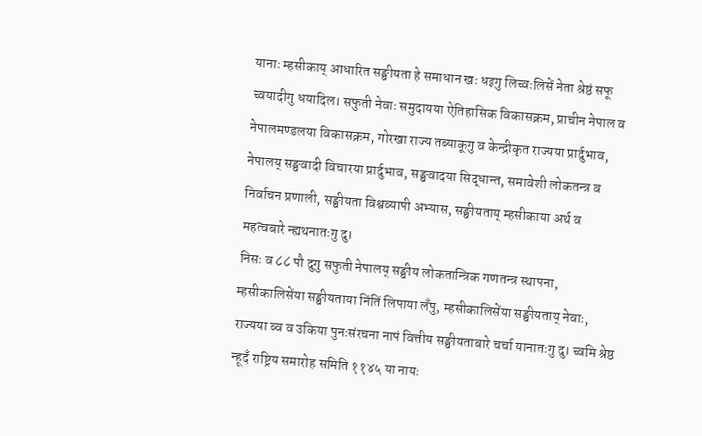यानाः म्हसीकाय् आधारित सङ्घीयता हे समाधान खः धइगु लिच्वःलिसें नेता श्रेष्ठं सफू च्वयादीगु धयादिल। सफुती नेवाः समुदायया ऐतिहासिक विकासक्रम, प्राचीन नेपाल व नेपालमण्डलया विकासक्रम, गोरखा राज्य तब्याकूगु व केन्द्रीकृत राज्यया प्रार्दुभाव, नेपालय् सङ्घवादी विचारया प्रार्दुभाव, सङ्घवादया सिद्धान्त, समावेशी लोकतन्त्र व निर्वाचन प्रणाली, सङ्घीयता विश्वव्यापी अभ्यास, सङ्घीयताय् म्हसीकाया अर्थ व महत्वबारे न्ह्यथनातःगु दु।
निसः व ८८ पौ दुगु सफुती नेपालय् सङ्घीय लोकतान्त्रिक गणतन्त्र स्थापना, म्हसीकालिसेंया सङ्घीयताया निंतिं लिपाया लँपु, म्हसीकालिसेंया सङ्घीयताय् नेवाः, राज्यया ब्व व उकिया पुनःसंरचना नापं वित्तीय सङ्घीयताबारे चर्चा यानातःगु दु। च्वमि श्रेष्ठ न्हूदँ राष्ट्रिय समारोह समिति ११४५ या नायः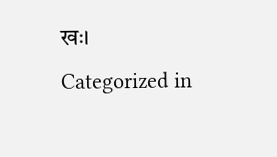खः।
Categorized in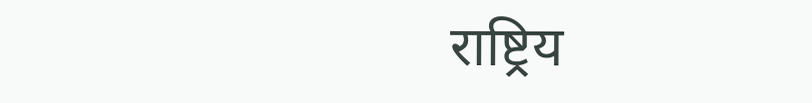राष्ट्रिय